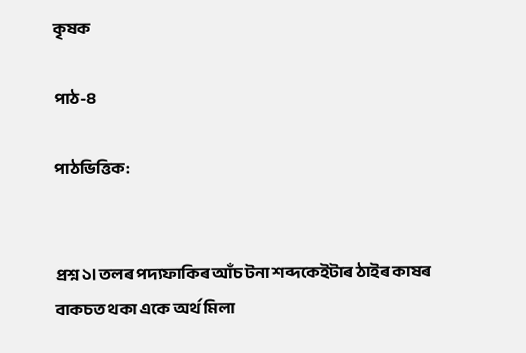কৃষক

পাঠ-৪

পাঠভিত্তিক:


প্রশ্ন ১। তলৰ পদ্যফাকিৰ আঁচ টনা শব্দকেইটাৰ ঠাইৰ কাষৰ বাকচত থকা একে অর্থ মিলা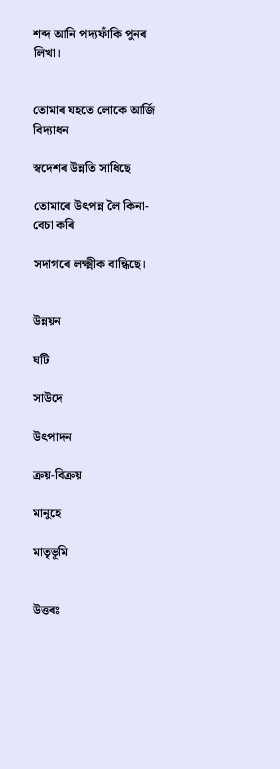শব্দ আনি পদ্যফাঁকি পুনৰ লিখা।


তোমাৰ যহতে লোকে আর্জি বিদ্যাধন

স্বদেশৰ উন্নতি সাধিছে

তোমাৰে উৎপন্ন লৈ কিনা-বেচা কৰি

সদাগৰে লক্ষ্মীক বান্ধিছে।


উন্নয়ন

ঘটি

সাউদে

উৎপাদন

ক্রয়-বিক্রয়

মানুহে

মাতৃভূমি


উত্তৰঃ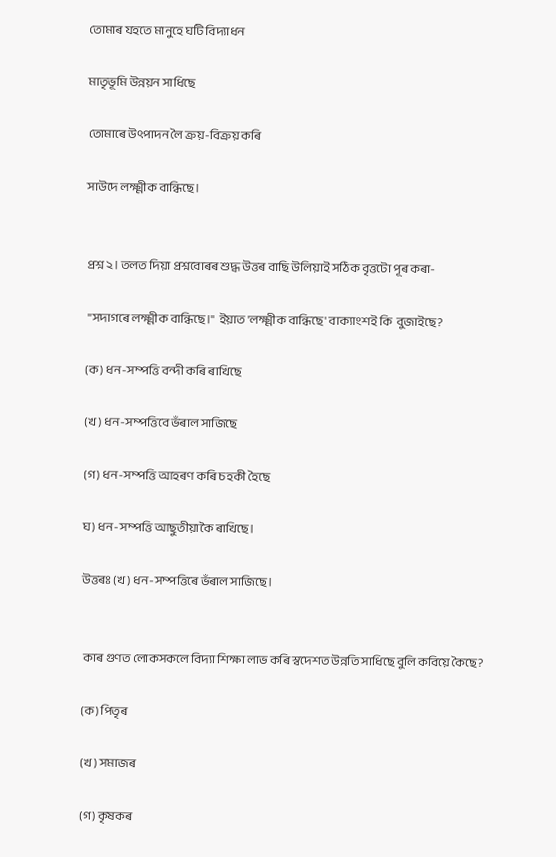তোমাৰ যহতে মানুহে ঘটি বিদ্যাধন

মাতৃভূমি উন্নয়ন সাধিছে

তোমাৰে উৎপাদন লৈ ক্রয়-বিক্ৰয় কৰি

সাউদে লক্ষ্মীক বান্ধিছে।


প্রশ্ন ২। তলত দিয়া প্ৰশ্নবোৰৰ শুদ্ধ উত্তৰ বাছি উলিয়াই সঠিক বৃত্তটো পূৰ কৰা-

 "সদাগৰে লক্ষ্মীক বান্ধিছে।"  ইয়াত 'লক্ষ্মীক বান্ধিছে' বাক্যাংশই কি  বুজাইছে?

(ক) ধন-সম্পত্তি বন্দী কৰি ৰাখিছে

(খ) ধন-সম্পত্তিবে ভঁৰাল সাজিছে

(গ) ধন-সম্পত্তি আহৰণ কৰি চহকী হৈছে

ঘ) ধন-সম্পত্তি আছুতীয়াকৈ ৰাখিছে।

উত্তৰঃ (খ) ধন-সম্পত্তিৰে ভঁৰাল সাজিছে।


 কাৰ গুণত লোকসকলে বিদ্যা শিক্ষা লাভ কৰি স্বদেশত উন্নতি সাধিছে বুলি কবিয়ে কৈছে?

(ক) পিতৃৰ

(খ) সমাজৰ

(গ) কৃষকৰ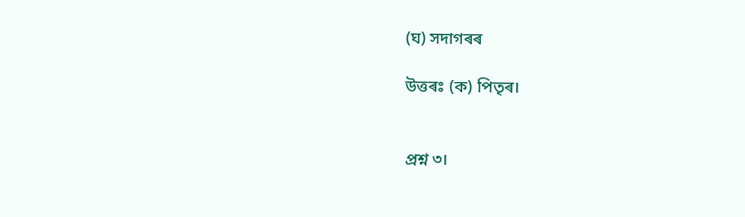(ঘ) সদাগৰৰ

উত্তৰঃ (ক) পিতৃৰ।


প্রশ্ন ৩।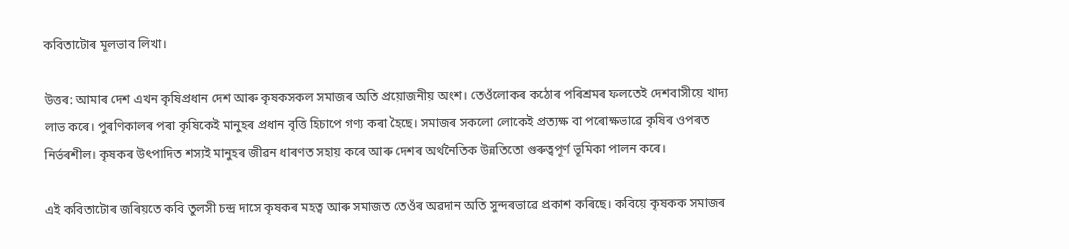কবিতাটোৰ মূলভাব লিখা।

উত্তৰ: আমাৰ দেশ এখন কৃষিপ্রধান দেশ আৰু কৃষকসকল সমাজৰ অতি প্রয়োজনীয় অংশ। তেওঁলোকৰ কঠোৰ পৰিশ্ৰমৰ ফলতেই দেশবাসীয়ে খাদ্য লাভ কৰে। পুৰণিকালৰ পৰা কৃষিকেই মানুহৰ প্রধান বৃত্তি হিচাপে গণ্য কৰা হৈছে। সমাজৰ সকলো লোকেই প্রত্যক্ষ বা পৰোক্ষভাৱে কৃষিৰ ওপৰত নিৰ্ভৰশীল। কৃষকৰ উৎপাদিত শস্যই মানুহৰ জীৱন ধাৰণত সহায় কৰে আৰু দেশৰ অর্থনৈতিক উন্নতিতো গুৰুত্বপূর্ণ ভূমিকা পালন কৰে।

এই কবিতাটোৰ জৰিয়তে কবি তুলসী চন্দ্ৰ দাসে কৃষকৰ মহত্ব আৰু সমাজত তেওঁৰ অৱদান অতি সুন্দৰভাৱে প্ৰকাশ কৰিছে। কবিয়ে কৃষকক সমাজৰ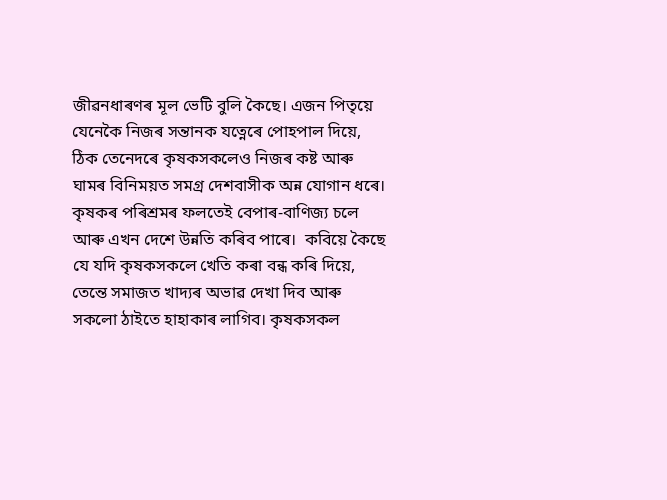জীৱনধাৰণৰ মূল ভেটি বুলি কৈছে। এজন পিতৃয়ে যেনেকৈ নিজৰ সন্তানক যত্নেৰে পোহপাল দিয়ে, ঠিক তেনেদৰে কৃষকসকলেও নিজৰ কষ্ট আৰু ঘামৰ বিনিময়ত সমগ্র দেশবাসীক অন্ন যোগান ধৰে। কৃষকৰ পৰিশ্ৰমৰ ফলতেই বেপাৰ-বাণিজ্য চলে আৰু এখন দেশে উন্নতি কৰিব পাৰে।  কবিয়ে কৈছে যে যদি কৃষকসকলে খেতি কৰা বন্ধ কৰি দিয়ে, তেন্তে সমাজত খাদ্যৰ অভাৱ দেখা দিব আৰু সকলো ঠাইতে হাহাকাৰ লাগিব। কৃষকসকল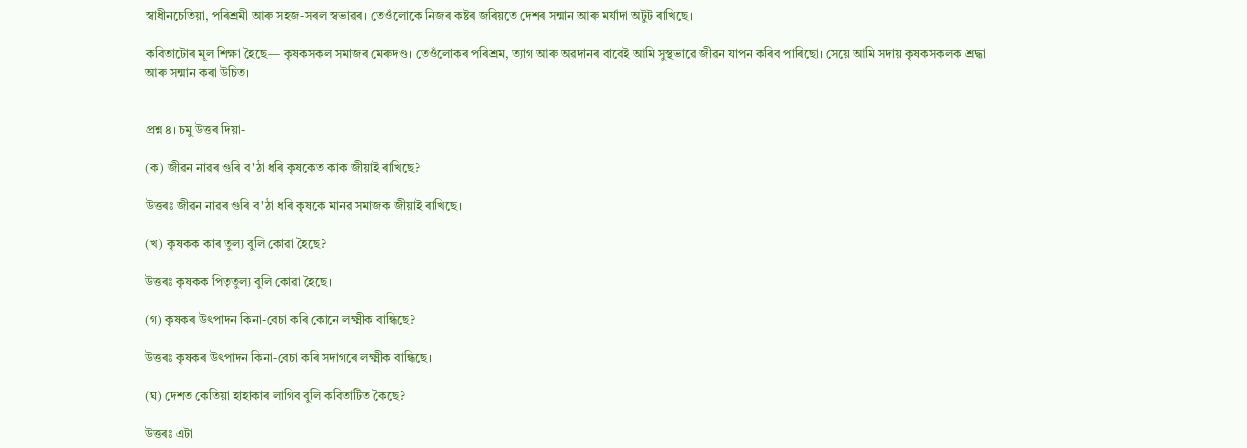স্বাধীনচেতিয়া, পৰিশ্ৰমী আৰু সহজ-সৰল স্বভাৱৰ। তেওঁলোকে নিজৰ কষ্টৰ জৰিয়তে দেশৰ সন্মান আৰু মর্যাদা অটুট ৰাখিছে।

কবিতাটোৰ মূল শিক্ষা হৈছে— কৃষকসকল সমাজৰ মেৰুদণ্ড। তেওঁলোকৰ পৰিশ্ৰম, ত্যাগ আৰু অৱদানৰ বাবেই আমি সুস্থভাৱে জীৱন যাপন কৰিব পাৰিছো। সেয়ে আমি সদায় কৃষকসকলক শ্রদ্ধা আৰু সন্মান কৰা উচিত।


প্রশ্ন ৪। চমু উত্তৰ দিয়া-

(ক) জীৱন নাৱৰ গুৰি ব'ঠা ধৰি কৃষকেত কাক জীয়াই ৰাখিছে?

উত্তৰঃ জীৱন নাৱৰ গুৰি ব'ঠা ধৰি কৃষকে মানৱ সমাজক জীয়াই ৰাখিছে।

(খ) কৃষকক কাৰ তুল্য বুলি কোৱা হৈছে?

উত্তৰঃ কৃষকক পিতৃতুল্য বুলি কোৱা হৈছে।

(গ) কৃষকৰ উৎপাদন কিনা-বেচা কৰি কোনে লক্ষ্মীক বান্ধিছে?

উত্তৰঃ কৃষকৰ উৎপাদন কিনা-বেচা কৰি সদাগৰে লক্ষ্মীক বান্ধিছে।

(ঘ) দেশত কেতিয়া হাহাকাৰ লাগিব বুলি কবিতাটিত কৈছে?

উত্তৰঃ এটা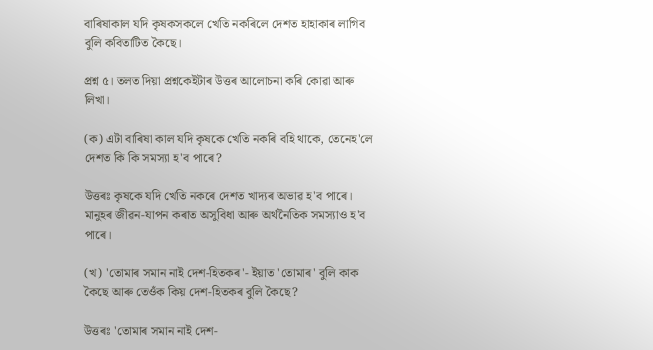বাৰিষাকাল যদি কৃষকসকলে খেতি নকৰিলে দেশত হাহাকাৰ লাগিব বুলি কবিতাটিত কৈছে।

প্রশ্ন ৫। তলত দিয়া প্রশ্নকেইটাৰ উত্তৰ আলোচনা কৰি কোৱা আৰু লিখা।

(ক) এটা বাৰিষা কাল যদি কৃষকে খেতি নকৰি বহি থাকে, তেনেহ'লে দেশত কি কি সমস্যা হ'ব পাৰে?

উত্তৰঃ কৃষকে যদি খেতি নকৰে দেশত খাদ্যৰ অভাৱ হ'ব পাৰে। মানুহৰ জীৱন-যাপন কৰাত অসুবিধা আৰু অর্থনৈতিক সমস্যাও হ'ব পাৰে।

(খ) 'তোমাৰ সমান নাই দেশ-হিতকৰ'- ইয়াত 'তোমাৰ' বুলি কাক কৈছে আৰু তেওঁক কিয় দেশ-হিতকৰ বুলি কৈছে?

উত্তৰঃ 'তোমাৰ সমান নাই দেশ-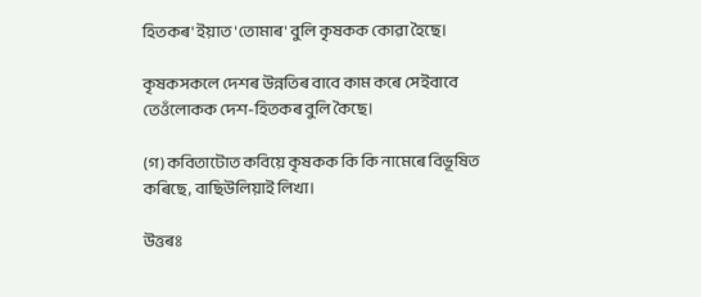হিতকৰ' ইয়াত 'তোমাৰ' বুলি কৃষকক কোৱা হৈছে।

কৃষকসকলে দেশৰ উন্নতিৰ বাবে কাম কৰে সেইবাবে তেওঁলোকক দেশ-হিতকৰ বুলি কৈছে।

(গ) কবিতাটোত কবিয়ে কৃষকক কি কি নামেৰে বিভূষিত কৰিছে, বাছিউলিয়াই লিখা।

উত্তৰঃ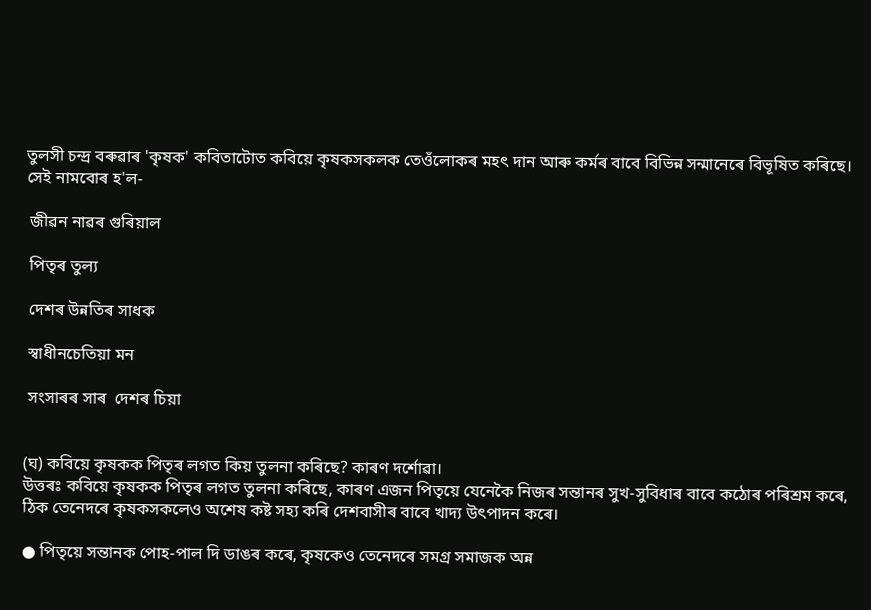তুলসী চন্দ্ৰ বৰুৱাৰ 'কৃষক' কবিতাটোত কবিয়ে কৃষকসকলক তেওঁলোকৰ মহৎ দান আৰু কৰ্মৰ বাবে বিভিন্ন সন্মানেৰে বিভূষিত কৰিছে। সেই নামবোৰ হ'ল-

 জীৱন নাৱৰ গুৰিয়াল

 পিতৃৰ তুল্য

 দেশৰ উন্নতিৰ সাধক

 স্বাধীনচেতিয়া মন

 সংসাৰৰ সাৰ  দেশৰ চিয়া


(ঘ) কবিয়ে কৃষকক পিতৃৰ লগত কিয় তুলনা কৰিছে? কাৰণ দর্শোৱা।
উত্তৰঃ কবিয়ে কৃষকক পিতৃৰ লগত তুলনা কৰিছে, কাৰণ এজন পিতৃয়ে যেনেকৈ নিজৰ সন্তানৰ সুখ-সুবিধাৰ বাবে কঠোৰ পৰিশ্ৰম কৰে, ঠিক তেনেদৰে কৃষকসকলেও অশেষ কষ্ট সহ্য কৰি দেশবাসীৰ বাবে খাদ্য উৎপাদন কৰে।

● পিতৃয়ে সন্তানক পোহ-পাল দি ডাঙৰ কৰে, কৃষকেও তেনেদৰে সমগ্র সমাজক অন্ন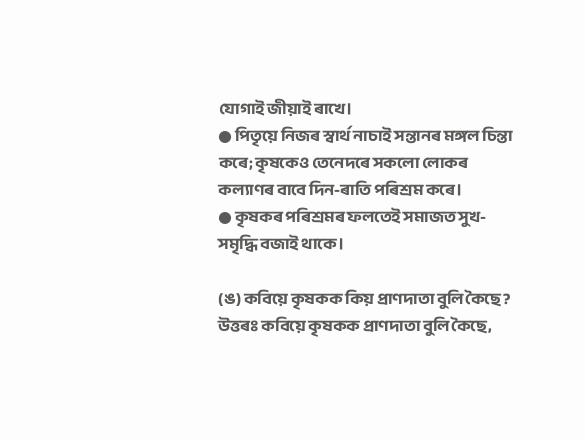যোগাই জীয়াই ৰাখে।
● পিতৃয়ে নিজৰ স্বাৰ্থ নাচাই সন্তানৰ মঙ্গল চিন্তা কৰে; কৃষকেও তেনেদৰে সকলো লোকৰ কল্যাণৰ বাবে দিন-ৰাতি পৰিশ্ৰম কৰে।
● কৃষকৰ পৰিশ্ৰমৰ ফলতেই সমাজত সুখ-সমৃদ্ধি বজাই থাকে।

(ঙ) কবিয়ে কৃষকক কিয় প্রাণদাতা বুলি কৈছে?
উত্তৰঃ কবিয়ে কৃষকক প্রাণদাতা বুলি কৈছে,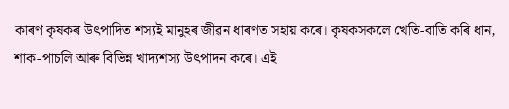কাৰণ কৃষকৰ উৎপাদিত শস্যই মানুহৰ জীৱন ধাৰণত সহায় কৰে। কৃষকসকলে খেতি-বাতি কৰি ধান, শাক-পাচলি আৰু বিভিন্ন খাদ্যশস্য উৎপাদন কৰে। এই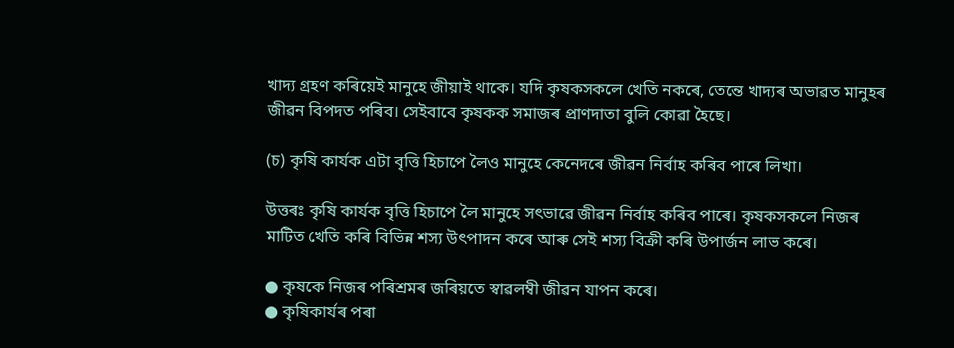খাদ্য গ্ৰহণ কৰিয়েই মানুহে জীয়াই থাকে। যদি কৃষকসকলে খেতি নকৰে, তেন্তে খাদ্যৰ অভাৱত মানুহৰ জীৱন বিপদত পৰিব। সেইবাবে কৃষকক সমাজৰ প্রাণদাতা বুলি কোৱা হৈছে।

(চ) কৃষি কার্যক এটা বৃত্তি হিচাপে লৈও মানুহে কেনেদৰে জীৱন নিৰ্বাহ কৰিব পাৰে লিখা।

উত্তৰঃ কৃষি কার্যক বৃত্তি হিচাপে লৈ মানুহে সৎভাৱে জীৱন নিৰ্বাহ কৰিব পাৰে। কৃষকসকলে নিজৰ মাটিত খেতি কৰি বিভিন্ন শস্য উৎপাদন কৰে আৰু সেই শস্য বিক্ৰী কৰি উপার্জন লাভ কৰে।

● কৃষকে নিজৰ পৰিশ্ৰমৰ জৰিয়তে স্বাৱলম্বী জীৱন যাপন কৰে।
● কৃষিকাৰ্যৰ পৰা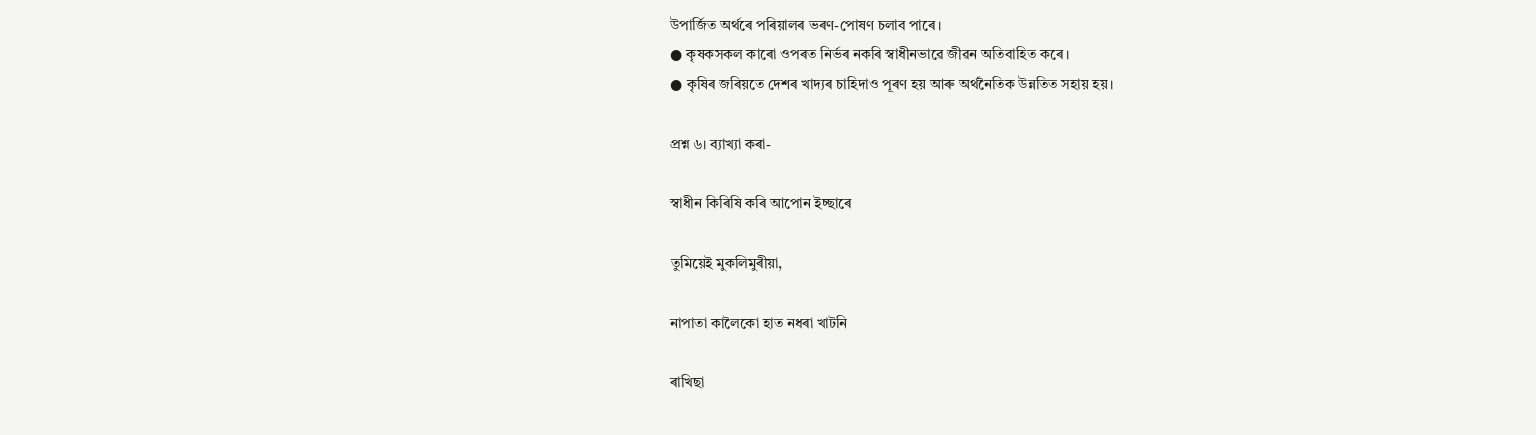উপার্জিত অর্থৰে পৰিয়ালৰ ভৰণ-পোষণ চলাব পাৰে।
● কৃষকসকল কাৰো ওপৰত নিৰ্ভৰ নকৰি স্বাধীনভাৱে জীৱন অতিবাহিত কৰে।
● কৃষিৰ জৰিয়তে দেশৰ খাদ্যৰ চাহিদাও পূৰণ হয় আৰু অর্থনৈতিক উন্নতিত সহায় হয়।

প্রশ্ন ৬। ব্যাখ্যা কৰা-

স্বাধীন কিৰিষি কৰি আপোন ইচ্ছাৰে

তুমিয়েই মুকলিমুৰীয়া,

নাপাতা কালৈকো হাত নধৰা খাটনি

ৰাখিছা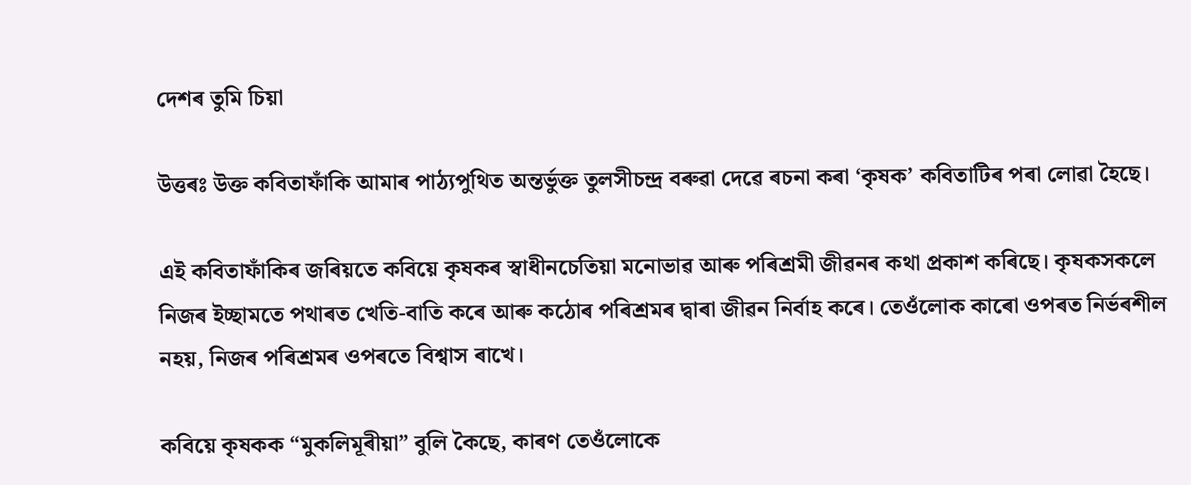দেশৰ তুমি চিয়া

উত্তৰঃ উক্ত কবিতাফাঁকি আমাৰ পাঠ্যপুথিত অন্তর্ভুক্ত তুলসীচন্দ্ৰ বৰুৱা দেৱে ৰচনা কৰা ‘কৃষক’ কবিতাটিৰ পৰা লোৱা হৈছে।

এই কবিতাফাঁকিৰ জৰিয়তে কবিয়ে কৃষকৰ স্বাধীনচেতিয়া মনোভাৱ আৰু পৰিশ্ৰমী জীৱনৰ কথা প্ৰকাশ কৰিছে। কৃষকসকলে নিজৰ ইচ্ছামতে পথাৰত খেতি-বাতি কৰে আৰু কঠোৰ পৰিশ্ৰমৰ দ্বাৰা জীৱন নিৰ্বাহ কৰে। তেওঁলোক কাৰো ওপৰত নিৰ্ভৰশীল নহয়, নিজৰ পৰিশ্ৰমৰ ওপৰতে বিশ্বাস ৰাখে।

কবিয়ে কৃষকক “মুকলিমূৰীয়া” বুলি কৈছে, কাৰণ তেওঁলোকে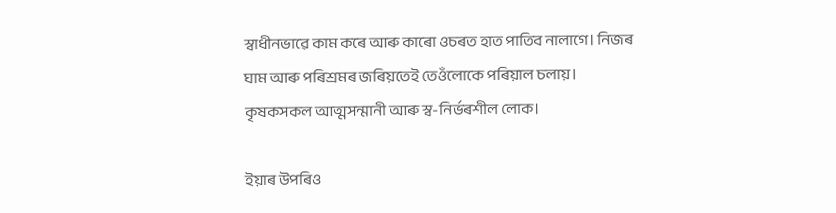স্বাধীনভাৱে কাম কৰে আৰু কাৰো ওচৰত হাত পাতিব নালাগে। নিজৰ ঘাম আৰু পৰিশ্ৰমৰ জৰিয়তেই তেওঁলোকে পৰিয়াল চলায়। কৃষকসকল আত্মসন্মানী আৰু স্ব-নিৰ্ভৰশীল লোক।

ইয়াৰ উপৰিও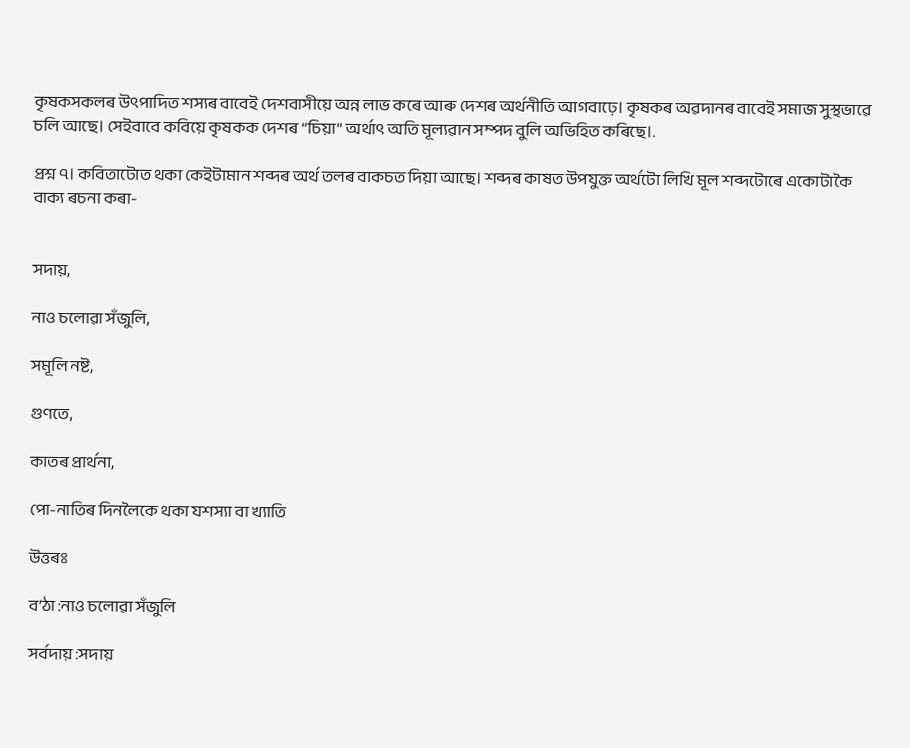কৃষকসকলৰ উৎপাদিত শস্যৰ বাবেই দেশবাসীয়ে অন্ন লাভ কৰে আৰু দেশৰ অর্থনীতি আগবাঢ়ে। কৃষকৰ অৱদানৰ বাবেই সমাজ সুস্থভাৱে চলি আছে। সেইবাবে কবিয়ে কৃষকক দেশৰ “চিয়া” অৰ্থাৎ অতি মূল্যৱান সম্পদ বুলি অভিহিত কৰিছে।.

প্রশ্ন ৭। কবিতাটোত থকা কেইটামান শব্দৰ অৰ্থ তলৰ বাকচত দিয়া আছে। শব্দৰ কাষত উপযুক্ত অর্থটো লিখি মূল শব্দটোৰে একোটাকৈ বাক্য ৰচনা কৰা-


সদায়,

নাও চলোৱা সঁজুলি,

সমূলি নষ্ট,

গুণতে,

কাতৰ প্ৰাৰ্থনা,

পো-নাতিৰ দিনলৈকে থকা যশস্যা বা খ্যাতি

উত্তৰঃ

ব’ঠা :নাও চলোৱা সঁজুলি

সর্বদায় :সদায়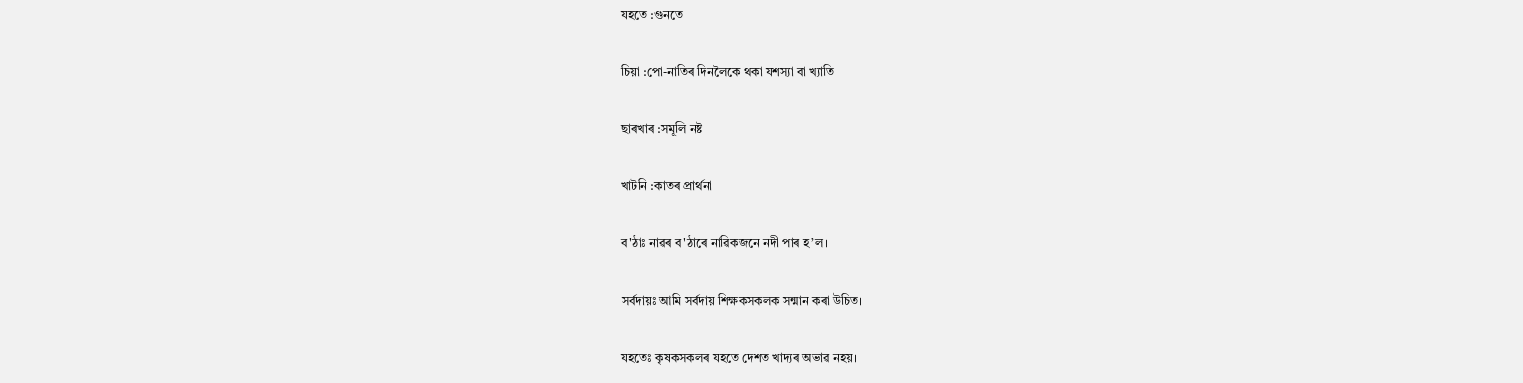যহতে :গুনতে

চিয়া :পো-নাতিৰ দিনলৈকে থকা যশস্যা বা খ্যাতি

ছাৰখাৰ :সমূলি নষ্ট

খাটনি :কাতৰ প্ৰাৰ্থনা

ব'ঠাঃ নাৱৰ ব'ঠাৰে নাৱিকজনে নদী পাৰ হ’ল।

সৰ্বদায়ঃ আমি সৰ্বদায় শিক্ষকসকলক সন্মান কৰা উচিত।

যহতেঃ কৃষকসকলৰ যহতে দেশত খাদ্যৰ অভাৱ নহয়।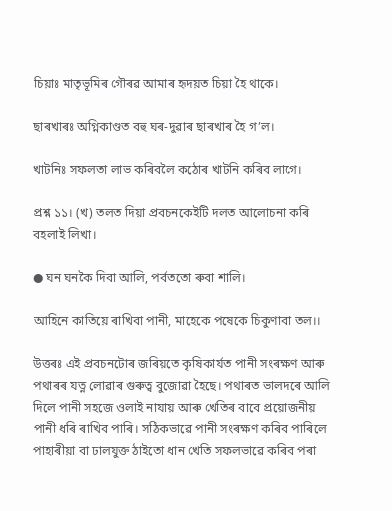চিয়াঃ মাতৃভূমিৰ গৌৰৱ আমাৰ হৃদয়ত চিয়া হৈ থাকে।

ছাৰখাৰঃ অগ্নিকাণ্ডত বহু ঘৰ-দুৱাৰ ছাৰখাৰ হৈ গ’ল।

খাটনিঃ সফলতা লাভ কৰিবলৈ কঠোৰ খাটনি কৰিব লাগে।

প্রশ্ন ১১। (খ) তলত দিয়া প্রবচনকেইটি দলত আলোচনা কৰি বহলাই লিখা।

● ঘন ঘনকৈ দিবা আলি, পর্বততো ৰুবা শালি।

আহিনে কাতিয়ে ৰাখিবা পানী, মাহেকে পষেকে চিকুণাবা তল।।

উত্তৰঃ এই প্রবচনটোৰ জৰিয়তে কৃষিকাৰ্যত পানী সংৰক্ষণ আৰু পথাৰৰ যত্ন লোৱাৰ গুৰুত্ব বুজোৱা হৈছে। পথাৰত ভালদৰে আলি দিলে পানী সহজে ওলাই নাযায় আৰু খেতিৰ বাবে প্রয়োজনীয় পানী ধৰি ৰাখিব পাৰি। সঠিকভাৱে পানী সংৰক্ষণ কৰিব পাৰিলে পাহাৰীয়া বা ঢালযুক্ত ঠাইতো ধান খেতি সফলভাৱে কৰিব পৰা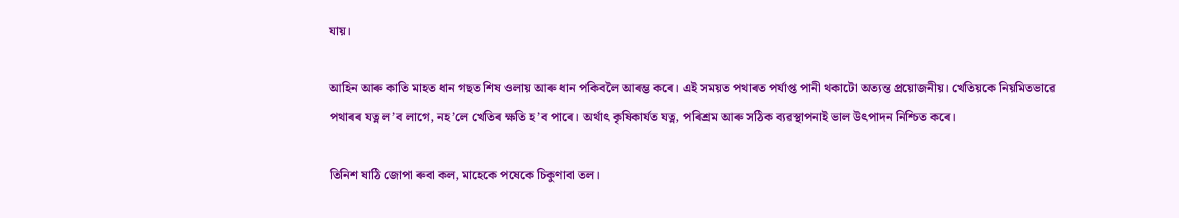যায়।

আহিন আৰু কাতি মাহত ধান গছত শিষ ওলায় আৰু ধান পকিবলৈ আৰম্ভ কৰে। এই সময়ত পথাৰত পর্যাপ্ত পানী থকাটো অত্যন্ত প্রয়োজনীয়। খেতিয়কে নিয়মিতভাৱে পথাৰৰ যত্ন ল’ব লাগে, নহ’লে খেতিৰ ক্ষতি হ’ব পাৰে। অর্থাৎ কৃষিকাৰ্যত যত্ন, পৰিশ্ৰম আৰু সঠিক ব্যৱস্থাপনাই ভাল উৎপাদন নিশ্চিত কৰে।

তিনিশ ষাঠি জোপা ৰুবা কল, মাহেকে পষেকে চিকুণাবা তল।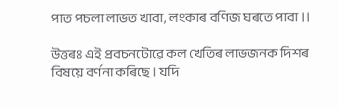পাত পচলা লাভত খাবা, লংকাৰ বণিজ ঘৰতে পাবা।।

উত্তৰঃ এই প্রবচনটোৱে কল খেতিৰ লাভজনক দিশৰ বিষয়ে বৰ্ণনা কৰিছে। যদি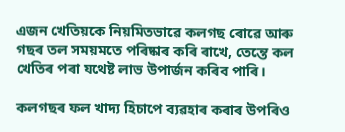এজন খেতিয়কে নিয়মিতভাৱে কলগছ ৰোৱে আৰু গছৰ তল সময়মতে পৰিষ্কাৰ কৰি ৰাখে, তেন্তে কল খেতিৰ পৰা যথেষ্ট লাভ উপার্জন কৰিব পাৰি।

কলগছৰ ফল খাদ্য হিচাপে ব্যৱহাৰ কৰাৰ উপৰিও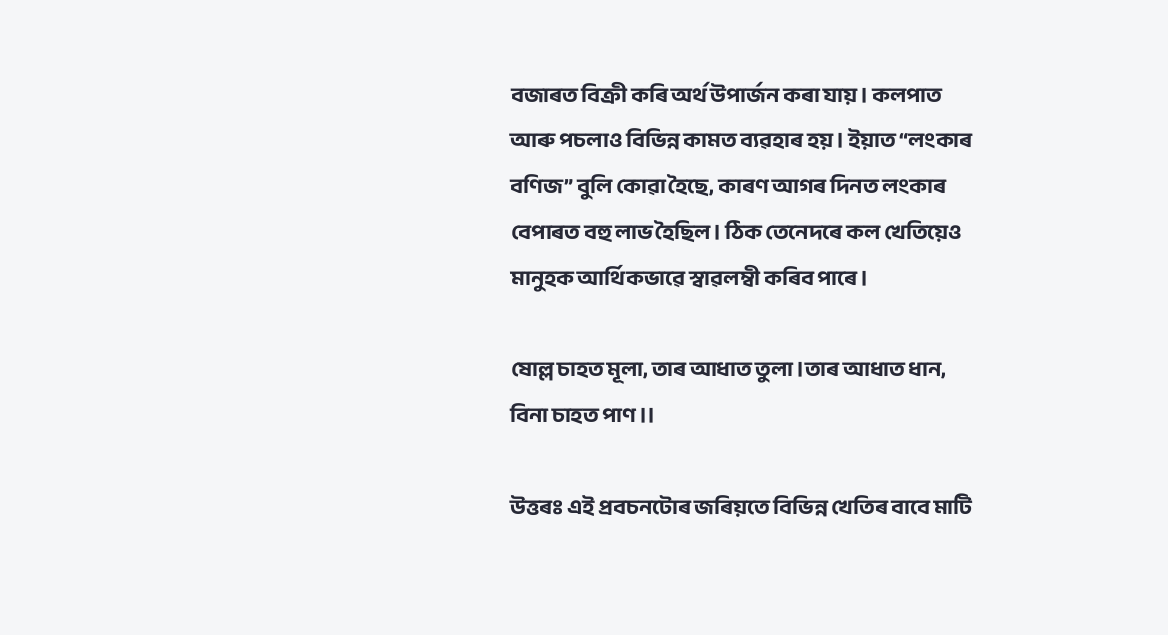বজাৰত বিক্ৰী কৰি অর্থ উপার্জন কৰা যায়। কলপাত আৰু পচলাও বিভিন্ন কামত ব্যৱহাৰ হয়। ইয়াত “লংকাৰ বণিজ” বুলি কোৱা হৈছে, কাৰণ আগৰ দিনত লংকাৰ বেপাৰত বহু লাভ হৈছিল। ঠিক তেনেদৰে কল খেতিয়েও মানুহক আৰ্থিকভাৱে স্বাৱলম্বী কৰিব পাৰে।

ষোল্ল চাহত মূলা, তাৰ আধাত তুলা।তাৰ আধাত ধান, বিনা চাহত পাণ।।

উত্তৰঃ এই প্রবচনটোৰ জৰিয়তে বিভিন্ন খেতিৰ বাবে মাটি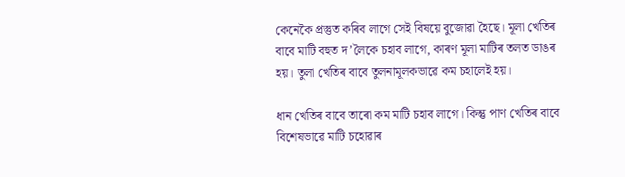কেনেকৈ প্রস্তুত কৰিব লাগে সেই বিষয়ে বুজোৱা হৈছে। মূলা খেতিৰ বাবে মাটি বহুত দ’লৈকে চহাব লাগে, কাৰণ মূলা মাটিৰ তলত ডাঙৰ হয়। তুলা খেতিৰ বাবে তুলনামূলকভাৱে কম চহালেই হয়।

ধান খেতিৰ বাবে তাৰো কম মাটি চহাব লাগে। কিন্তু পাণ খেতিৰ বাবে বিশেষভাৱে মাটি চহোৱাৰ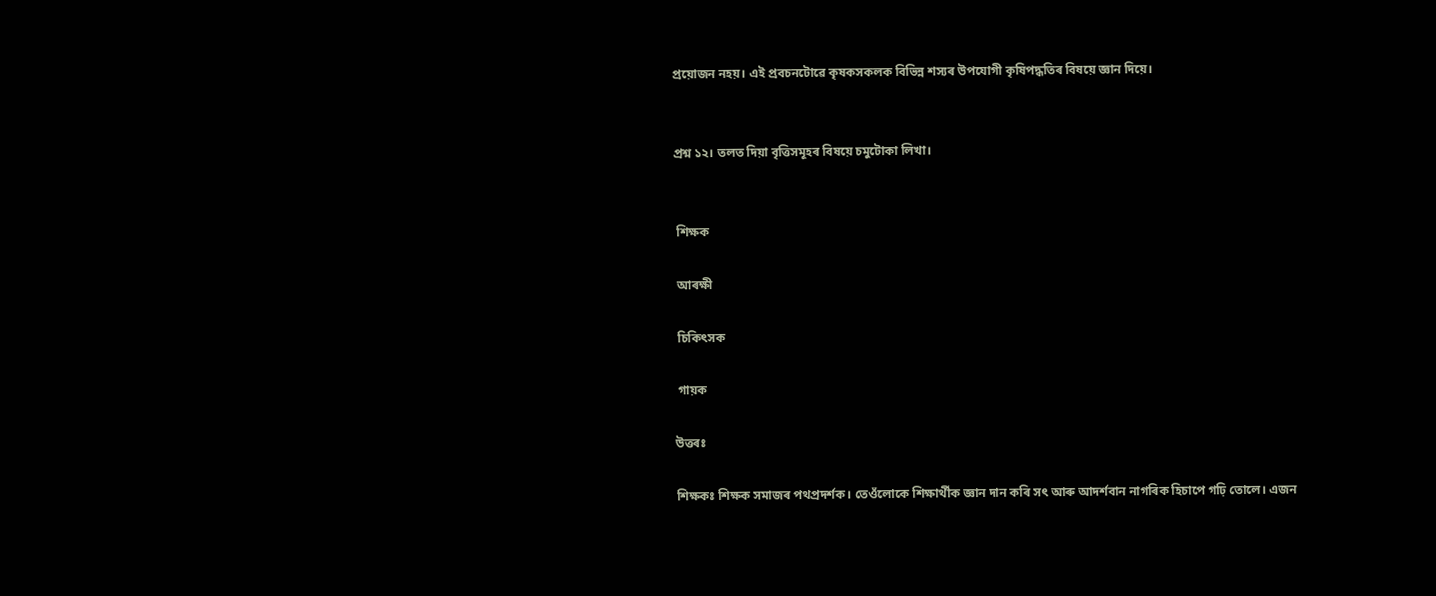প্রয়োজন নহয়। এই প্রবচনটোৱে কৃষকসকলক বিভিন্ন শস্যৰ উপযোগী কৃষিপদ্ধতিৰ বিষয়ে জ্ঞান দিয়ে।


প্রশ্ন ১২। তলত দিয়া বৃত্তিসমূহৰ বিষয়ে চমুটোকা লিখা।


 শিক্ষক

 আৰক্ষী

 চিকিৎসক

 গায়ক

উত্তৰঃ

শিক্ষকঃ শিক্ষক সমাজৰ পথপ্রদর্শক। তেওঁলোকে শিক্ষার্থীক জ্ঞান দান কৰি সৎ আৰু আদৰ্শবান নাগৰিক হিচাপে গঢ়ি তোলে। এজন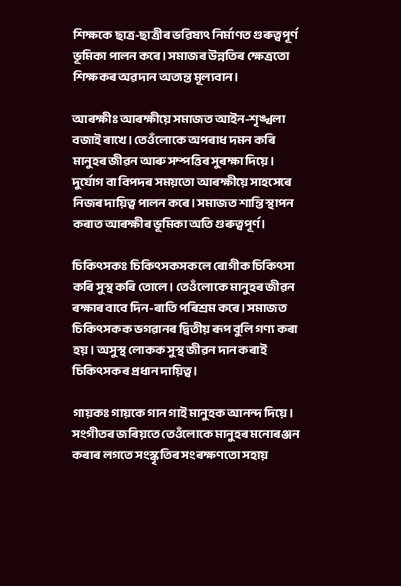শিক্ষকে ছাত্র-ছাত্ৰীৰ ভৱিষ্যৎ নির্মাণত গুৰুত্বপূর্ণ ভূমিকা পালন কৰে। সমাজৰ উন্নতিৰ ক্ষেত্ৰতো শিক্ষকৰ অৱদান অত্যন্ত মূল্যবান।

আৰক্ষীঃ আৰক্ষীয়ে সমাজত আইন-শৃঙ্খলা বজাই ৰাখে। তেওঁলোকে অপৰাধ দমন কৰি মানুহৰ জীৱন আৰু সম্পত্তিৰ সুৰক্ষা দিয়ে। দুৰ্যোগ বা বিপদৰ সময়তো আৰক্ষীয়ে সাহসেৰে নিজৰ দায়িত্ব পালন কৰে। সমাজত শান্তি স্থাপন কৰাত আৰক্ষীৰ ভূমিকা অতি গুৰুত্বপূর্ণ।

চিকিৎসকঃ চিকিৎসকসকলে ৰোগীক চিকিৎসা কৰি সুস্থ কৰি তোলে। তেওঁলোকে মানুহৰ জীৱন ৰক্ষাৰ বাবে দিন-ৰাতি পৰিশ্ৰম কৰে। সমাজত চিকিৎসকক ভগৱানৰ দ্বিতীয় ৰূপ বুলি গণ্য কৰা হয়। অসুস্থ লোকক সুস্থ জীৱন দান কৰাই চিকিৎসকৰ প্রধান দায়িত্ব।

গায়কঃ গায়কে গান গাই মানুহক আনন্দ দিয়ে। সংগীতৰ জৰিয়তে তেওঁলোকে মানুহৰ মনোৰঞ্জন কৰাৰ লগতে সংস্কৃতিৰ সংৰক্ষণতো সহায়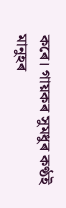কৰে। গায়কৰ সুমধুৰ কণ্ঠই মানুহৰ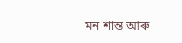মন শান্ত আৰু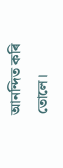আনন্দিত কৰি তোলে।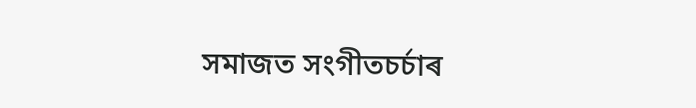সমাজত সংগীতচর্চাৰ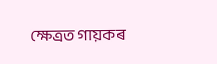ক্ষেত্ৰত গায়কৰ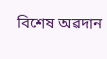বিশেষ অৱদান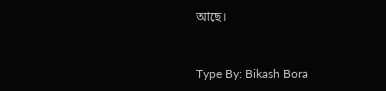আছে।


Type By: Bikash Bora